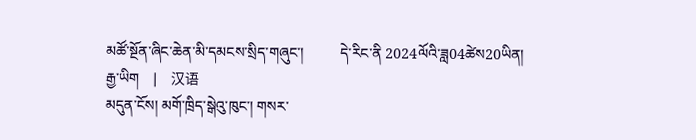མཚོ་སྔོན་ཞིང་ཆེན་མི་དམངས་སྲིད་གཞུང་།          དེ་རིང་ནི 2024ལོའི་ཟླ04ཚེས20ཡིན།
རྒྱ་ཡིག    |    汉语
མདུན་ངོས། མགོ་ཁྲིད་སྒེའུ་ཁུང་། གསར་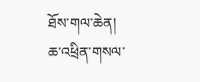ཐོས་གལ་ཆེན། ཆ་འཕྲིན་གསལ་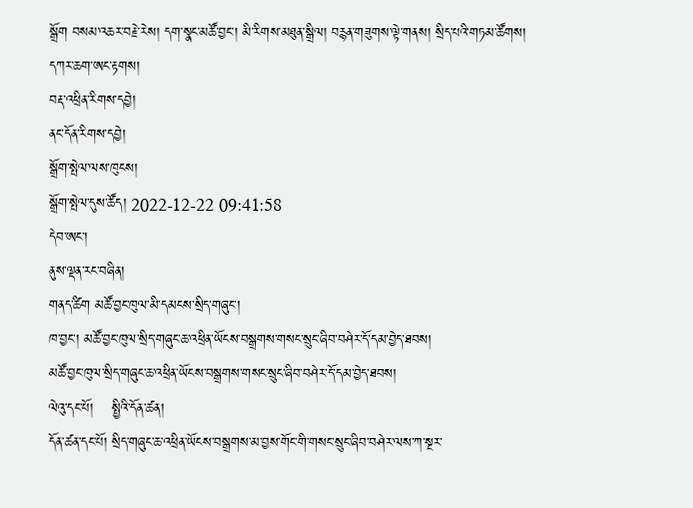སྒྲོག བསམ་འཆར་བརྗེ་རེས། དག་སྣང་མཚོ་བྱང་། མི་རིགས་མཐུན་སྒྲིལ། བརྙན་གཟུགས་ལྟེ་གནས། སྲིད་པའི་གཏམ་ཚོགས།
དཀར་ཆག་ཨང་རྟགས།
བརྡ་འཕྲིན་རིགས་དབྱེ།
ནང་དོན་རིགས་དབྱེ།
སྒྲོག་སྤེལ་ལས་ཁུངས།
སྒྲོག་སྤེལ་དུས་ཚོད། 2022-12-22 09:41:58
དེབ་ཨང་།
ནུས་ལྡན་རང་བཞིན།
གནད་ཚིག མཚོ་བྱང་ཁུལ་མི་དམངས་སྲིད་གཞུང་།
ཁ་བྱང་། མཚོ་བྱང་ཁུལ་སྲིད་གཞུང་ཆ་འཕྲིན་ཡོངས་བསྒྲགས་གསང་སྲུང་ཞིབ་བཤེར་དོ་དམ་བྱེད་ཐབས།
མཚོ་བྱང་ཁུལ་སྲིད་གཞུང་ཆ་འཕྲིན་ཡོངས་བསྒྲགས་གསང་སྲུང་ཞིབ་བཤེར་དོ་དམ་བྱེད་ཐབས།
ལེའུ་དང་པོ།    སྤྱིའི་དོན་ཚན།
དོན་ཚན་དང་པོ། སྲིད་གཞུང་ཆ་འཕྲིན་ཡོངས་བསྒྲགས་མ་བྱས་གོང་གི་གསང་སྲུང་ཞིབ་བཤེར་ལས་ཀ་སྔར་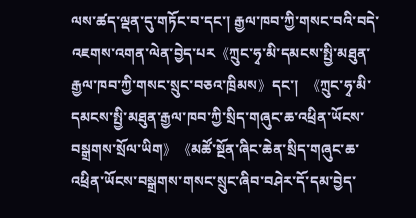ལས་ཚད་ལྡན་དུ་གཏོང་བ་དང་། རྒྱལ་ཁབ་ཀྱི་གསང་བའི་བདེ་འཇགས་འགན་ལེན་བྱེད་པར《ཀྲུང་ཧྭ་མི་དམངས་སྤྱི་མཐུན་རྒྱལ་ཁབ་ཀྱི་གསང་སྲུང་བཅའ་ཁྲིམས》དང་།  《ཀྲུང་ཧྭ་མི་དམངས་སྤྱི་མཐུན་རྒྱལ་ཁབ་ཀྱི་སྲིད་གཞུང་ཆ་འཕྲིན་ཡོངས་བསྒྲགས་སྲོལ་ཡིག》《མཚོ་སྔོན་ཞིང་ཆེན་སྲིད་གཞུང་ཆ་འཕྲིན་ཡོངས་བསྒྲགས་གསང་སྲུང་ཞིབ་བཤེར་དོ་དམ་བྱེད་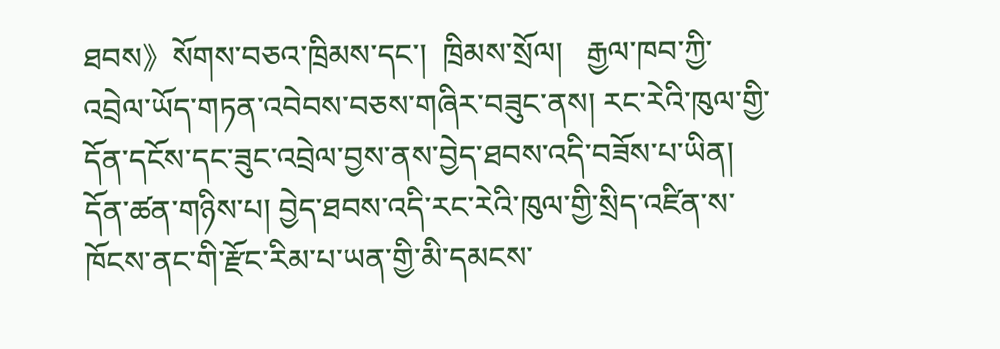ཐབས》སོགས་བཅའ་ཁྲིམས་དང་།  ཁྲིམས་སྲོལ།   རྒྱལ་ཁབ་ཀྱི་འབྲེལ་ཡོད་གཏན་འབེབས་བཅས་གཞིར་བཟུང་ནས། རང་རེའི་ཁུལ་གྱི་དོན་དངོས་དང་ཟུང་འབྲེལ་བྱས་ནས་བྱེད་ཐབས་འདི་བཟོས་པ་ཡིན།
དོན་ཚན་གཉིས་པ། བྱེད་ཐབས་འདི་རང་རེའི་ཁུལ་གྱི་སྲིད་འཛིན་ས་ཁོངས་ནང་གི་རྫོང་རིམ་པ་ཡན་གྱི་མི་དམངས་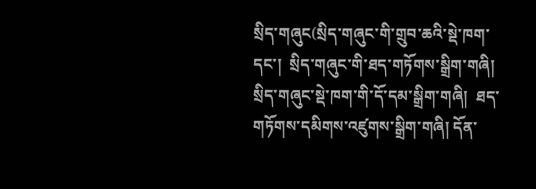སྲིད་གཞུང(སྲིད་གཞུང་གི་གྲུབ་ཆའི་སྡེ་ཁག་དང་།  སྲིད་གཞུང་གི་ཐད་གཏོགས་སྒྲིག་གཞི། སྲིད་གཞུང་སྡེ་ཁག་གི་དོ་དམ་སྒྲིག་གཞི།  ཐད་གཏོགས་དམིགས་འཛུགས་སྒྲིག་གཞི། དོན་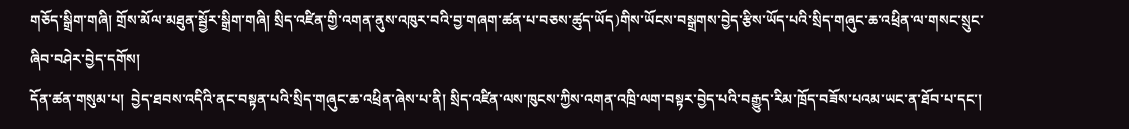གཅོད་སྒྲིག་གཞི། གྲོས་མོལ་མཐུན་སྦྱོར་སྒྲིག་གཞི། སྲིད་འཛིན་གྱི་འགན་ནུས་འཁུར་བའི་བྱ་གཞག་ཚན་པ་བཅས་ཚུད་ཡོད)གིས་ཡོངས་བསྒྲགས་བྱེད་རྩིས་ཡོད་པའི་སྲིད་གཞུང་ཆ་འཕྲིན་ལ་གསང་སྲུང་ཞིབ་བཤེར་བྱེད་དགོས།
དོན་ཚན་གསུམ་པ།  བྱེད་ཐབས་འདིའི་ནང་བསྟན་པའི་སྲིད་གཞུང་ཆ་འཕྲིན་ཞེས་པ་ནི། སྲིད་འཛིན་ལས་ཁུངས་ཀྱིས་འགན་འཁྲི་ལག་བསྟར་བྱེད་པའི་བརྒྱུད་རིམ་ཁྲོད་བཟོས་པའམ་ཡང་ན་ཐོབ་པ་དང་།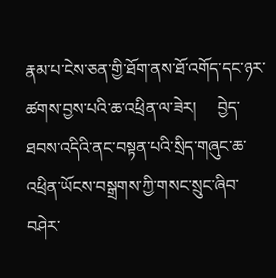རྣམ་པ་ངེས་ཅན་གྱི་ཐོག་ནས་ཐོ་འགོད་དང་ཉར་ཚགས་བྱས་པའི་ཆ་འཕྲིན་ལ་ཟེར།     བྱེད་ཐབས་འདིའི་ནང་བསྟན་པའི་སྲིད་གཞུང་ཆ་འཕྲིན་ཡོངས་བསྒྲགས་ཀྱི་གསང་སྲུང་ཞིབ་བཤེར་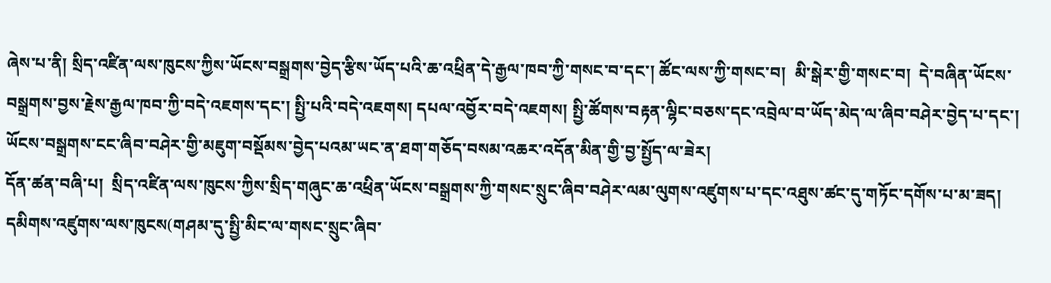ཞེས་པ་ནི། སྲིད་འཛིན་ལས་ཁུངས་ཀྱིས་ཡོངས་བསྒྲགས་བྱེད་རྩིས་ཡོད་པའི་ཆ་འཕྲིན་དེ་རྒྱལ་ཁབ་ཀྱི་གསང་བ་དང་། ཚོང་ལས་ཀྱི་གསང་བ།  མི་སྒེར་གྱི་གསང་བ།  དེ་བཞིན་ཡོངས་བསྒྲགས་བྱས་རྗེས་རྒྱལ་ཁབ་ཀྱི་བདེ་འཇགས་དང་། སྤྱི་པའི་བདེ་འཇགས། དཔལ་འབྱོར་བདེ་འཇགས། སྤྱི་ཚོགས་བརྟན་ལྷིང་བཅས་དང་འབྲེལ་བ་ཡོད་མེད་ལ་ཞིབ་བཤེར་བྱེད་པ་དང་། ཡོངས་བསྒྲགས་ངང་ཞིབ་བཤེར་གྱི་མཇུག་བསྡོམས་བྱེད་པའམ་ཡང་ན་ཐག་གཅོད་བསམ་འཆར་འདོན་མིན་གྱི་བྱ་སྤྱོད་ལ་ཟེར།
དོན་ཚན་བཞི་པ།  སྲིད་འཛིན་ལས་ཁུངས་ཀྱིས་སྲིད་གཞུང་ཆ་འཕྲིན་ཡོངས་བསྒྲགས་ཀྱི་གསང་སྲུང་ཞིབ་བཤེར་ལམ་ལུགས་འཛུགས་པ་དང་འཐུས་ཚང་དུ་གཏོང་དགོས་པ་མ་ཟད། དམིགས་འཛུགས་ལས་ཁུངས(གཤམ་དུ་སྤྱི་མིང་ལ་གསང་སྲུང་ཞིབ་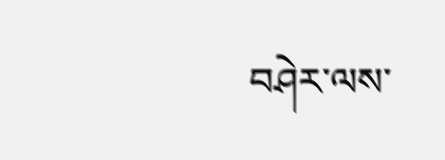བཤེར་ལས་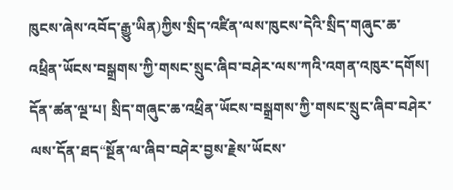ཁུངས་ཞེས་འབོད་རྒྱུ་ཡིན)ཀྱིས་སྲིད་འཛིན་ལས་ཁུངས་དེའི་སྲིད་གཞུང་ཆ་འཕྲིན་ཡོངས་བསྒྲགས་ཀྱི་གསང་སྲུང་ཞིབ་བཤེར་ལས་ཀའི་འགན་འཁུར་དགོས།
དོན་ཚན་ལྔ་པ། སྲིད་གཞུང་ཆ་འཕྲིན་ཡོངས་བསྒྲགས་ཀྱི་གསང་སྲུང་ཞིབ་བཤེར་ལས་དོན་ཐད“སྔོན་ལ་ཞིབ་བཤེར་བྱས་རྗེས་ཡོངས་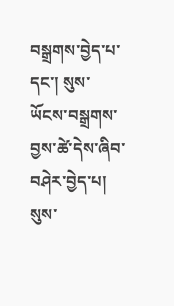བསྒྲགས་བྱེད་པ་དང་། སུས་ཡོངས་བསྒྲགས་བྱས་ཚེ་དེས་ཞིབ་བཤེར་བྱེད་པ།  སུས་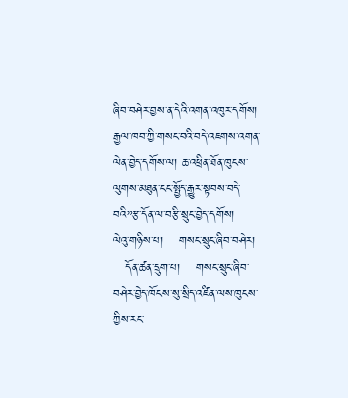ཞིབ་བཤེར་བྱས་ན་དེའི་འགན་འཁུར་དགོས།    རྒྱལ་ཁབ་ཀྱི་གསང་བའི་བདེ་འཇགས་འགན་ལེན་བྱེད་དགོས་ལ། ཆ་འཕྲིན་ཐོན་ཁུངས་ལུགས་མཐུན་ངང་སྤྱོད་རྒྱུར་སྟབས་བདེ་བའི”རྩ་དོན་ལ་བརྩི་སྲུང་བྱེད་དགོས།
ལེའུ་གཉིས་པ།    གསང་སྲུང་ཞིབ་བཤེར།
   དོན་ཚན་དྲུག་པ།    གསང་སྲུང་ཞིབ་བཤེར་བྱེད་ཁོངས་སུ་སྲིད་འཛིན་ལས་ཁུངས་ཀྱིས་རང་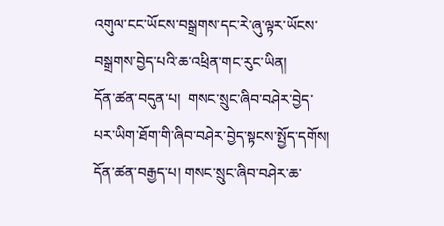འགུལ་ངང་ཡོངས་བསྒྲགས་དང་རེ་ཞུ་ལྟར་ཡོངས་བསྒྲགས་བྱེད་པའི་ཆ་འཕྲིན་གང་རུང་ཡིན།
དོན་ཚན་བདུན་པ།  གསང་སྲུང་ཞིབ་བཤེར་བྱེད་པར་ཡིག་ཐོག་གི་ཞིབ་བཤེར་བྱེད་སྟངས་སྤྱོད་དགོས།
དོན་ཚན་བརྒྱད་པ། གསང་སྲུང་ཞིབ་བཤེར་ཆ་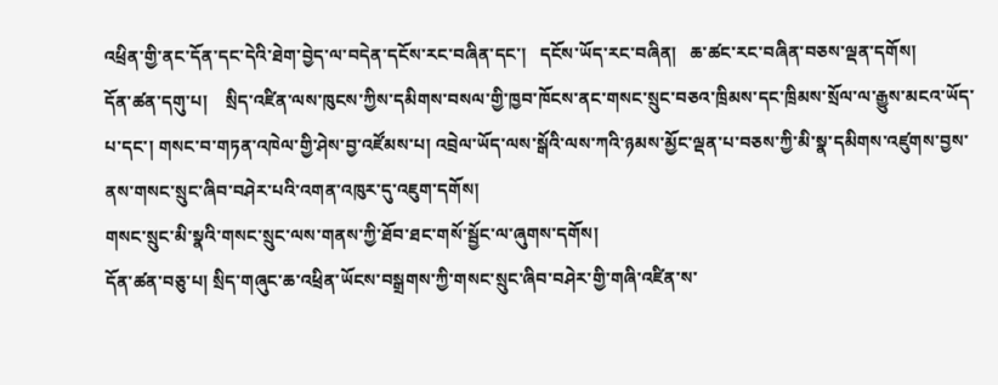འཕྲིན་གྱི་ནང་དོན་དང་དེའི་ཐེག་བྱེད་ལ་བདེན་དངོས་རང་བཞིན་དང་།   དངོས་ཡོད་རང་བཞིན།   ཆ་ཚང་རང་བཞིན་བཅས་ལྡན་དགོས།
དོན་ཚན་དགུ་པ།    སྲིད་འཛིན་ལས་ཁུངས་ཀྱིས་དམིགས་བསལ་གྱི་ཁྱབ་ཁོངས་ནང་གསང་སྲུང་བཅའ་ཁྲིམས་དང་ཁྲིམས་སྲོལ་ལ་རྒྱུས་མངའ་ཡོད་པ་དང་། གསང་བ་གཏན་འཁེལ་གྱི་ཤེས་བྱ་འཛོམས་པ། འབྲེལ་ཡོད་ལས་སྒོའི་ལས་ཀའི་ཉམས་མྱོང་ལྡན་པ་བཅས་ཀྱི་མི་སྣ་དམིགས་འཛུགས་བྱས་ནས་གསང་སྲུང་ཞིབ་བཤེར་པའི་འགན་འཁུར་དུ་འཇུག་དགོས།
གསང་སྲུང་མི་སྣའི་གསང་སྲུང་ལས་གནས་ཀྱི་ཐོབ་ཐང་གསོ་སྦྱོང་ལ་ཞུགས་དགོས།
དོན་ཚན་བཅུ་པ། སྲིད་གཞུང་ཆ་འཕྲིན་ཡོངས་བསྒྲགས་ཀྱི་གསང་སྲུང་ཞིབ་བཤེར་གྱི་གཞི་འཛིན་ས་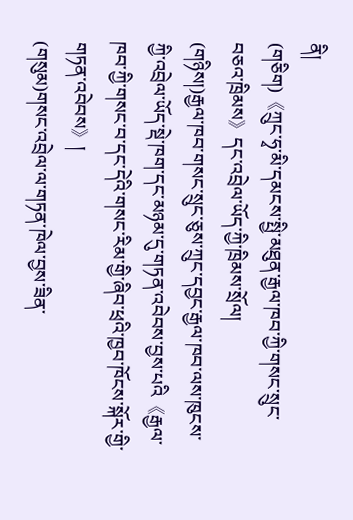ནི།
(གཅིག)《ཀྲུང་ཧྭ་མི་དམངས་སྤྱི་མཐུན་རྒྱལ་ཁབ་ཀྱི་གསང་སྲུང་བཅའ་ཁྲིམས》དང་འབྲེལ་ཡོད་ཀྱི་ཁྲིམས་སྲོལ།
(གཉིས།)རྒྱལ་ཁབ་གསང་སྲུང་ཅུས་ཀྲུང་དབྱང་རྒྱལ་ཁབ་ལས་ཁུངས་ཀྱི་འབྲེལ་ཡོད་སྡེ་ཁག་དང་མཉམ་དུ་གཏན་འབེབས་བྱས་པའི《རྒྱལ་ཁབ་ཀྱི་གསང་བ་དང་དེའི་གསང་རིམ་གྱི་ཞིབ་ཕྲའི་ཁྱབ་ཁོངས་སྐོར་གྱི་གཏན་འབེབས》།
(གསུམ)གསང་འབྲེལ་ལ་གཏན་ཁེལ་བྱས་ཟིན་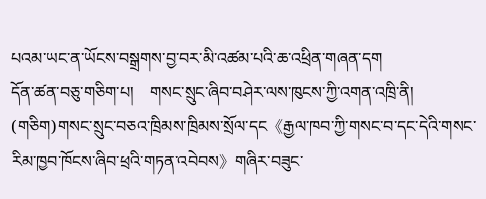པའམ་ཡང་ན་ཡོངས་བསྒྲགས་བྱ་བར་མི་འཚམ་པའི་ཆ་འཕྲིན་གཞན་དག
དོན་ཚན་བཅུ་གཅིག་པ།    གསང་སྲུང་ཞིབ་བཤེར་ལས་ཁུངས་ཀྱི་འགན་འཁྲི་ནི།
(གཅིག)གསང་སྲུང་བཅའ་ཁྲིམས་ཁྲིམས་སྲོལ་དང《རྒྱལ་ཁབ་ཀྱི་གསང་བ་དང་དེའི་གསང་རིམ་ཁྱབ་ཁོངས་ཞིབ་ཕྲའི་གཏན་འབེབས》གཞིར་བཟུང་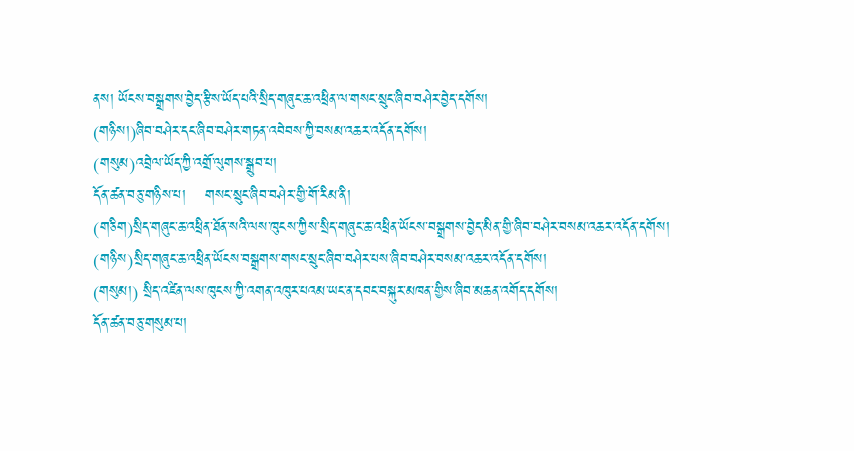ནས། ཡོངས་བསྒྲགས་བྱེད་རྩིས་ཡོད་པའི་སྲིད་གཞུང་ཆ་འཕྲིན་ལ་གསང་སྲུང་ཞིབ་བཤེར་བྱེད་དགོས།
(གཉིས།)ཞིབ་བཤེར་དང་ཞིབ་བཤེར་གཏན་འབེབས་ཀྱི་བསམ་འཆར་འདོན་དགོས།
(གསུམ)འབྲེལ་ཡོད་ཀྱི་འགྲོ་ལུགས་སྒྲུབ་པ།
དོན་ཚན་བཅུ་གཉིས་པ།    གསང་སྲུང་ཞིབ་བཤེར་གྱི་གོ་རིམ་ནི།
(གཅིག)སྲིད་གཞུང་ཆ་འཕྲིན་ཐོན་སའི་ལས་ཁུངས་ཀྱིས་སྲིད་གཞུང་ཆ་འཕྲིན་ཡོངས་བསྒྲགས་བྱེད་མིན་གྱི་ཞིབ་བཤེར་བསམ་འཆར་འདོན་དགོས།
(གཉིས)སྲིད་གཞུང་ཆ་འཕྲིན་ཡོངས་བསྒྲགས་གསང་སྲུང་ཞིབ་བཤེར་པས་ཞིབ་བཤེར་བསམ་འཆར་འདོན་དགོས།
(གསུམ།) སྲིད་འཛིན་ལས་ཁུངས་ཀྱི་འགན་འཁུར་པའམ་ཡང་ན་དབང་བསྐུར་མཁན་གྱིས་ཞིབ་མཆན་འགོད་དགོས།
དོན་ཚན་བཅུ་གསུམ་པ།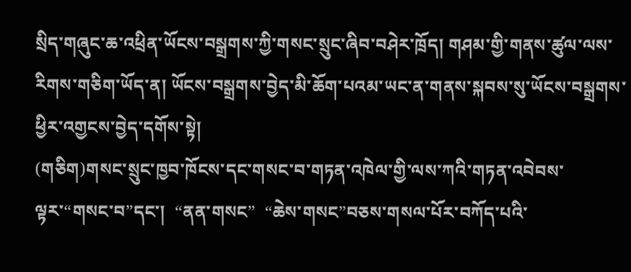སྲིད་གཞུང་ཆ་འཕྲིན་ཡོངས་བསྒྲགས་ཀྱི་གསང་སྲུང་ཞིབ་བཤེར་ཁྲོད། གཤམ་གྱི་གནས་ཚུལ་ལས་རིགས་གཅིག་ཡོད་ན། ཡོངས་བསྒྲགས་བྱེད་མི་ཆོག་པའམ་ཡང་ན་གནས་སྐབས་སུ་ཡོངས་བསྒྲགས་ཕྱིར་འགྱངས་བྱེད་དགོས་སྟེ།
(གཅིག)གསང་སྲུང་ཁྱབ་ཁོངས་དང་གསང་བ་གཏན་འཁེལ་གྱི་ལས་ཀའི་གཏན་འབེབས་ལྟར་“གསང་བ”དང་།  “ནན་གསང”  “ཆེས་གསང”བཅས་གསལ་པོར་བཀོད་པའི་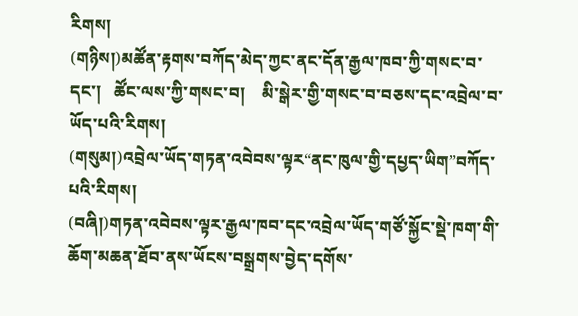རིགས།
(གཉིས།)མཚོན་རྟགས་བཀོད་མེད་ཀྱང་ནང་དོན་རྒྱལ་ཁབ་ཀྱི་གསང་བ་དང་།   ཚོང་ལས་ཀྱི་གསང་བ།    མི་སྒེར་གྱི་གསང་བ་བཅས་དང་འབྲེལ་བ་ཡོད་པའི་རིགས།
(གསུམ།)འབྲེལ་ཡོད་གཏན་འབེབས་ལྟར“ནང་ཁུལ་གྱི་དཔྱད་ཡིག”བཀོད་པའི་རིགས།
(བཞི།)གཏན་འབེབས་ལྟར་རྒྱལ་ཁབ་དང་འབྲེལ་ཡོད་གཙོ་སྐྱོང་སྡེ་ཁག་གི་ཆོག་མཆན་ཐོབ་ནས་ཡོངས་བསྒྲགས་བྱེད་དགོས་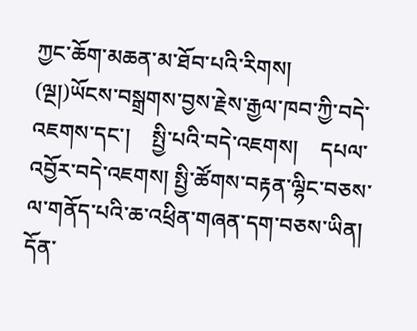ཀྱང་ཆོག་མཆན་མ་ཐོབ་པའི་རིགས།
(ལྔ།)ཡོངས་བསྒྲགས་བྱས་རྗེས་རྒྱལ་ཁབ་ཀྱི་བདེ་འཇགས་དང་།    སྤྱི་པའི་བདེ་འཇགས།    དཔལ་འབྱོར་བདེ་འཇགས། སྤྱི་ཚོགས་བརྟན་ལྷིང་བཅས་ལ་གནོད་པའི་ཆ་འཕྲིན་གཞན་དག་བཅས་ཡིན།
དོན་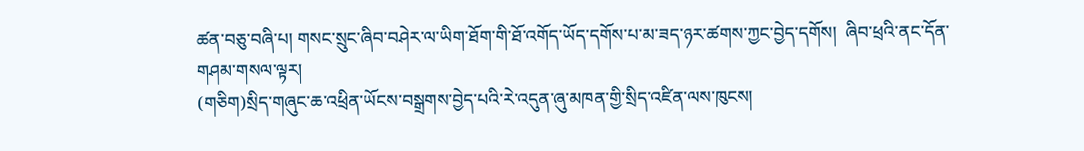ཚན་བཅུ་བཞི་པ། གསང་སྲུང་ཞིབ་བཤེར་ལ་ཡིག་ཐོག་གི་ཐོ་འགོད་ཡོད་དགོས་པ་མ་ཟད་ཉར་ཚགས་ཀྱང་བྱེད་དགོས།  ཞིབ་ཕྲའི་ནང་དོན་གཤམ་གསལ་ལྟར།
(གཅིག)སྲིད་གཞུང་ཆ་འཕྲིན་ཡོངས་བསྒྲགས་བྱེད་པའི་རེ་འདུན་ཞུ་མཁན་གྱི་སྲིད་འཛིན་ལས་ཁུངས།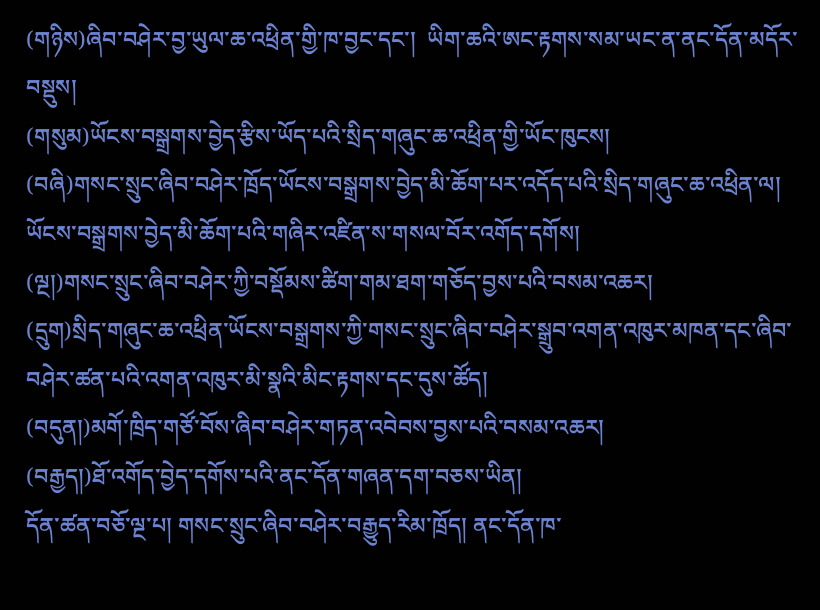(གཉིས)ཞིབ་བཤེར་བྱ་ཡུལ་ཆ་འཕྲིན་གྱི་ཁ་བྱང་དང་།  ཡིག་ཆའི་ཨང་རྟགས་སམ་ཡང་ན་ནང་དོན་མདོར་བསྡུས།
(གསུམ)ཡོངས་བསྒྲགས་བྱེད་རྩིས་ཡོད་པའི་སྲིད་གཞུང་ཆ་འཕྲིན་གྱི་ཡོང་ཁུངས།
(བཞི)གསང་སྲུང་ཞིབ་བཤེར་ཁྲོད་ཡོངས་བསྒྲགས་བྱེད་མི་ཆོག་པར་འདོད་པའི་སྲིད་གཞུང་ཆ་འཕྲིན་ལ།  ཡོངས་བསྒྲགས་བྱེད་མི་ཆོག་པའི་གཞིར་འཛིན་ས་གསལ་བོར་འགོད་དགོས།
(ལྔ།)གསང་སྲུང་ཞིབ་བཤེར་ཀྱི་བསྡོམས་ཚིག་གམ་ཐག་གཅོད་བྱས་པའི་བསམ་འཆར།
(དྲུག)སྲིད་གཞུང་ཆ་འཕྲིན་ཡོངས་བསྒྲགས་ཀྱི་གསང་སྲུང་ཞིབ་བཤེར་སྒྲུབ་འགན་འཁུར་མཁན་དང་ཞིབ་བཤེར་ཚན་པའི་འགན་འཁུར་མི་སྣའི་མིང་རྟགས་དང་དུས་ཚོད།
(བདུན།)མགོ་ཁྲིད་གཙོ་བོས་ཞིབ་བཤེར་གཏན་འབེབས་བྱས་པའི་བསམ་འཆར།
(བརྒྱད།)ཐོ་འགོད་བྱེད་དགོས་པའི་ནང་དོན་གཞན་དག་བཅས་ཡིན།
དོན་ཚན་བཅོ་ལྔ་པ། གསང་སྲུང་ཞིབ་བཤེར་བརྒྱུད་རིམ་ཁྲོད། ནང་དོན་ཁ་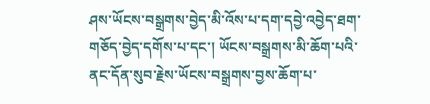ཤས་ཡོངས་བསྒྲགས་བྱེད་མི་འོས་པ་དག་དབྱེ་འབྱེད་ཐག་གཅོད་བྱེད་དགོས་པ་དང་། ཡོངས་བསྒྲགས་མི་ཆོག་པའི་ནང་དོན་སུབ་རྗེས་ཡོངས་བསྒྲགས་བྱས་ཆོག་པ་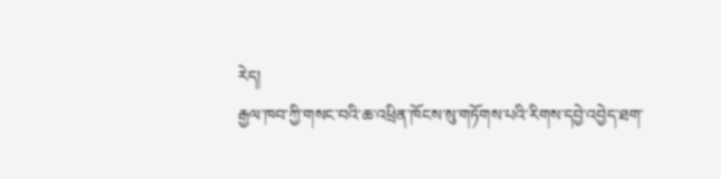རེད།
རྒྱལ་ཁབ་ཀྱི་གསང་བའི་ཆ་འཕྲིན་ཁོངས་སུ་གཏོགས་པའི་རིགས་དབྱེ་འབྱེད་ཐག་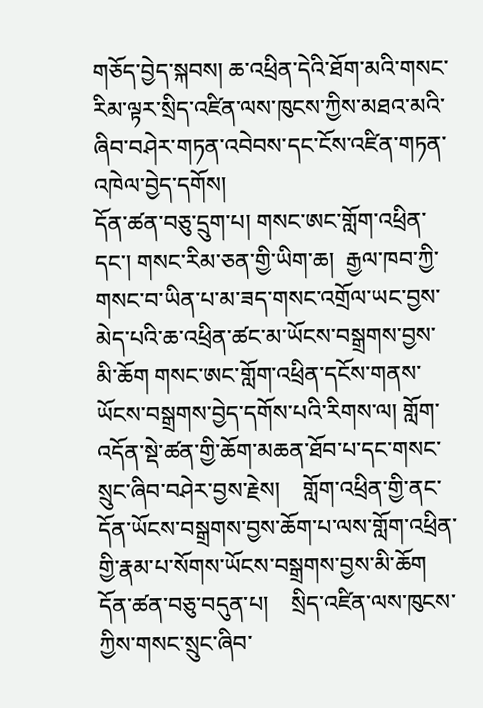གཅོད་བྱེད་སྐབས། ཆ་འཕྲིན་དེའི་ཐོག་མའི་གསང་རིམ་ལྟར་སྲིད་འཛིན་ལས་ཁུངས་ཀྱིས་མཐའ་མའི་ཞིབ་བཤེར་གཏན་འབེབས་དང་ངོས་འཛིན་གཏན་འཁེལ་བྱེད་དགོས།
དོན་ཚན་བཅུ་དྲུག་པ། གསང་ཨང་གློག་འཕྲིན་དང་། གསང་རིམ་ཅན་གྱི་ཡིག་ཆ།  རྒྱལ་ཁབ་ཀྱི་གསང་བ་ཡིན་པ་མ་ཟད་གསང་འགྲོལ་ཡང་བྱས་མེད་པའི་ཆ་འཕྲིན་ཚང་མ་ཡོངས་བསྒྲགས་བྱས་མི་ཆོག གསང་ཨང་གློག་འཕྲིན་དངོས་གནས་ཡོངས་བསྒྲགས་བྱེད་དགོས་པའི་རིགས་ལ། གློག་འདོན་སྡེ་ཚན་གྱི་ཆོག་མཆན་ཐོབ་པ་དང་གསང་སྲུང་ཞིབ་བཤེར་བྱས་རྗེས།    གློག་འཕྲིན་གྱི་ནང་དོན་ཡོངས་བསྒྲགས་བྱས་ཆོག་པ་ལས་གློག་འཕྲིན་གྱི་རྣམ་པ་སོགས་ཡོངས་བསྒྲགས་བྱས་མི་ཆོག
དོན་ཚན་བཅུ་བདུན་པ།    སྲིད་འཛིན་ལས་ཁུངས་ཀྱིས་གསང་སྲུང་ཞིབ་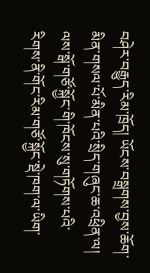བཤེར་བརྒྱུད་རིམ་ཁྲོད། ཡོངས་བསྒྲགས་བྱས་ཆོག་མིན་གསལ་པོ་མིན་པའི་སྲིད་གཞུང་ཆ་འཕྲིན་ལ།  ལས་སྒོ་གཙོ་སྐྱོང་གི་ཁོངས་སུ་གཏོགས་པའི་རིགས་ནི་གོང་རིམ་གཙོ་སྐྱོང་སྡེ་ཁག་ལ་ཡིག་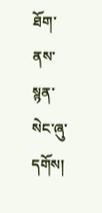ཐོག་ནས་སྙན་སེང་ཞུ་དགོས།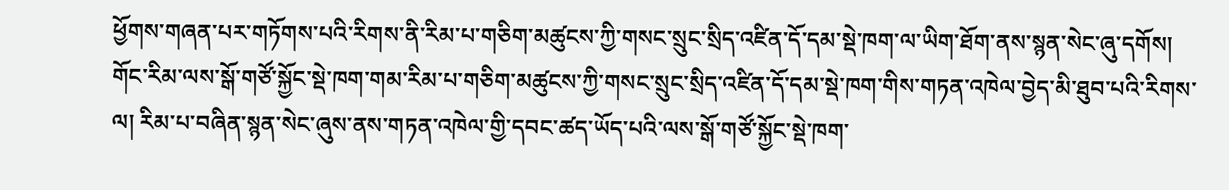ཕྱོགས་གཞན་པར་གཏོགས་པའི་རིགས་ནི་རིམ་པ་གཅིག་མཚུངས་ཀྱི་གསང་སྲུང་སྲིད་འཛིན་དོ་དམ་སྡེ་ཁག་ལ་ཡིག་ཐོག་ནས་སྙན་སེང་ཞུ་དགོས།
གོང་རིམ་ལས་སྒོ་གཙོ་སྐྱོང་སྡེ་ཁག་གམ་རིམ་པ་གཅིག་མཚུངས་ཀྱི་གསང་སྲུང་སྲིད་འཛིན་དོ་དམ་སྡེ་ཁག་གིས་གཏན་འཁེལ་བྱེད་མི་ཐུབ་པའི་རིགས་ལ། རིམ་པ་བཞིན་སྙན་སེང་ཞུས་ནས་གཏན་འཁེལ་གྱི་དབང་ཚད་ཡོད་པའི་ལས་སྒོ་གཙོ་སྐྱོང་སྡེ་ཁག་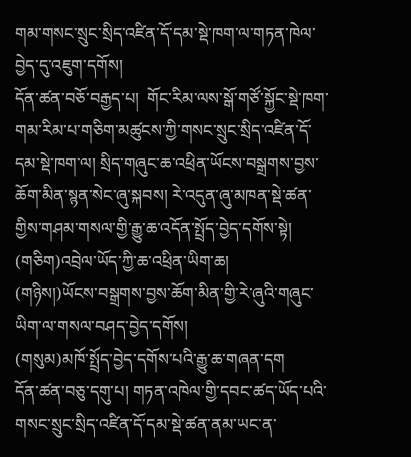གམ་གསང་སྲུང་སྲིད་འཛིན་དོ་དམ་སྡེ་ཁག་ལ་གཏན་ཁེལ་བྱེད་དུ་འཇུག་དགོས།
དོན་ཚན་བཅོ་བརྒྱད་པ།  གོང་རིམ་ལས་སྒོ་གཙོ་སྐྱོང་སྡེ་ཁག་གམ་རིམ་པ་གཅིག་མཚུངས་ཀྱི་གསང་སྲུང་སྲིད་འཛིན་དོ་དམ་སྡེ་ཁག་ལ། སྲིད་གཞུང་ཆ་འཕྲིན་ཡོངས་བསྒྲགས་བྱས་ཆོག་མིན་སྙན་སེང་ཞུ་སྐབས། རེ་འདུན་ཞུ་མཁན་སྡེ་ཚན་གྱིས་གཤམ་གསལ་གྱི་རྒྱུ་ཆ་འདོན་སྤྲོད་བྱེད་དགོས་སྟེ།
(གཅིག)འབྲེལ་ཡོད་ཀྱི་ཆ་འཕྲིན་ཡིག་ཆ།
(གཉིས།)ཡོངས་བསྒྲགས་བྱས་ཆོག་མིན་གྱི་རེ་ཞུའི་གཞུང་ཡིག་ལ་གསལ་བཤད་བྱེད་དགོས།
(གསུམ)མཁོ་སྤྲོད་བྱེད་དགོས་པའི་རྒྱུ་ཆ་གཞན་དག
དོན་ཚན་བཅུ་དགུ་པ། གཏན་འཁེལ་གྱི་དབང་ཚད་ཡོད་པའི་གསང་སྲུང་སྲིད་འཛིན་དོ་དམ་སྡེ་ཚན་ནམ་ཡང་ན་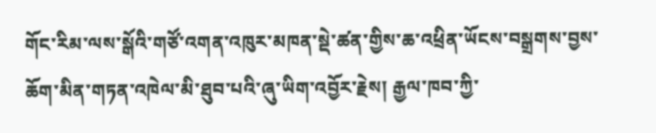གོང་རིམ་ལས་སྒོའི་གཙོ་འགན་འཁུར་མཁན་སྡེ་ཚན་གྱིས་ཆ་འཕྲིན་ཡོངས་བསྒྲགས་བྱས་ཆོག་མིན་གཏན་འཁེལ་མི་ཐུབ་པའི་ཞུ་ཡིག་འབྱོར་རྗེས། རྒྱལ་ཁབ་ཀྱི་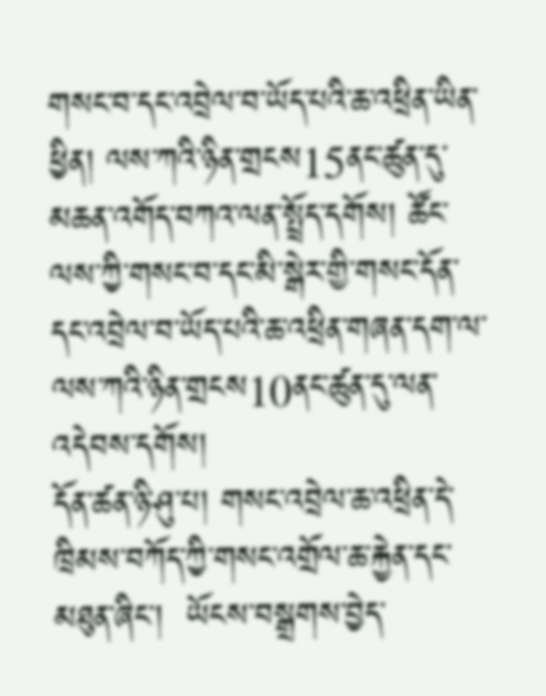གསང་བ་དང་འབྲེལ་བ་ཡོད་པའི་ཆ་འཕྲིན་ཡིན་ཕྱིན། ལས་ཀའི་ཉིན་གྲངས15ནང་ཚུན་དུ་མཆན་འགོད་བཀའ་ལན་སྤྲོད་དགོས། ཚོང་ལས་ཀྱི་གསང་བ་དང་མི་སྒེར་གྱི་གསང་དོན་དང་འབྲེལ་བ་ཡོད་པའི་ཆ་འཕྲིན་གཞན་དག་ལ་ལས་ཀའི་ཉིན་གྲངས10ནང་ཚུན་དུ་ལན་འདེབས་དགོས།
དོན་ཚན་ཉི་ཤུ་པ། གསང་འབྲེལ་ཆ་འཕྲིན་དེ་ཁྲིམས་བཀོད་ཀྱི་གསང་འགྲོལ་ཆ་རྐྱེན་དང་མཐུན་ཞིང་།  ཡོངས་བསྒྲགས་བྱེད་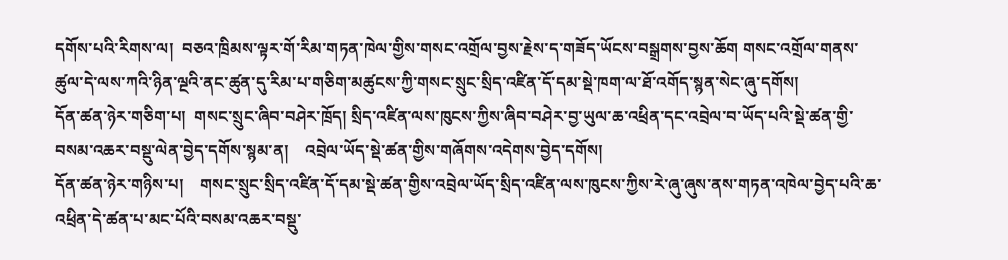དགོས་པའི་རིགས་ལ།  བཅའ་ཁྲིམས་ལྟར་གོ་རིམ་གཏན་ཁེལ་གྱིས་གསང་འགྲོལ་བྱས་རྗེས་ད་གཟོད་ཡོངས་བསྒྲགས་བྱས་ཆོག གསང་འགྲོལ་གནས་ཚུལ་དེ་ལས་ཀའི་ཉིན་ལྔའི་ནང་ཚུན་དུ་རིམ་པ་གཅིག་མཚུངས་ཀྱི་གསང་སྲུང་སྲིད་འཛིན་དོ་དམ་སྡེ་ཁག་ལ་ཐོ་འགོད་སྙན་སེང་ཞུ་དགོས།
དོན་ཚན་ཉེར་གཅིག་པ།  གསང་སྲུང་ཞིབ་བཤེར་ཁྲོད། སྲིད་འཛིན་ལས་ཁུངས་ཀྱིས་ཞིབ་བཤེར་བྱ་ཡུལ་ཆ་འཕྲིན་དང་འབྲེལ་བ་ཡོད་པའི་སྡེ་ཚན་གྱི་བསམ་འཆར་བསྡུ་ལེན་བྱེད་དགོས་སྙམ་ན།    འབྲེལ་ཡོད་སྡེ་ཚན་གྱིས་གཞོགས་འདེགས་བྱེད་དགོས།
དོན་ཚན་ཉེར་གཉིས་པ།    གསང་སྲུང་སྲིད་འཛིན་དོ་དམ་སྡེ་ཚན་གྱིས་འབྲེལ་ཡོད་སྲིད་འཛིན་ལས་ཁུངས་ཀྱིས་རེ་ཞུ་ཞུས་ནས་གཏན་འཁེལ་བྱེད་པའི་ཆ་འཕྲིན་དེ་ཚན་པ་མང་པོའི་བསམ་འཆར་བསྡུ་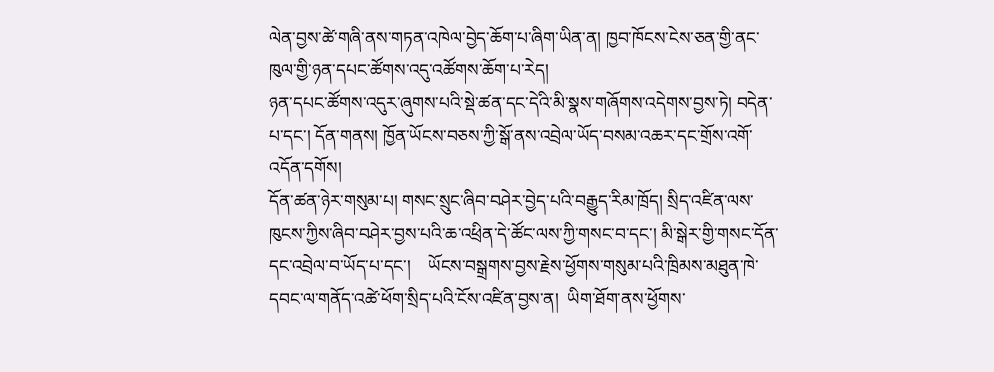ལེན་བྱས་ཚེ་གཞི་ནས་གཏན་འཁེལ་བྱེད་ཆོག་པ་ཞིག་ཡིན་ན། ཁྱབ་ཁོངས་ངེས་ཅན་གྱི་ནང་ཁུལ་གྱི་ཉན་དཔང་ཚོགས་འདུ་འཚོགས་ཆོག་པ་རེད།
ཉན་དཔང་ཚོགས་འདུར་ཞུགས་པའི་སྡེ་ཚན་དང་དེའི་མི་སྣས་གཞོགས་འདེགས་བྱས་ཏེ། བདེན་པ་དང་། དོན་གནས། ཁྱོན་ཡོངས་བཅས་ཀྱི་སྒོ་ནས་འབྲེལ་ཡོད་བསམ་འཆར་དང་གྲོས་འགོ་འདོན་དགོས།
དོན་ཚན་ཉེར་གསུམ་པ། གསང་སྲུང་ཞིབ་བཤེར་བྱེད་པའི་བརྒྱུད་རིམ་ཁྲོད། སྲིད་འཛིན་ལས་ཁུངས་ཀྱིས་ཞིབ་བཤེར་བྱས་པའི་ཆ་འཕྲིན་དེ་ཚོང་ལས་ཀྱི་གསང་བ་དང་། མི་སྒེར་གྱི་གསང་དོན་དང་འབྲེལ་བ་ཡོད་པ་དང་།    ཡོངས་བསྒྲགས་བྱས་རྗེས་ཕྱོགས་གསུམ་པའི་ཁྲིམས་མཐུན་ཁེ་དབང་ལ་གནོད་འཚེ་ཕོག་སྲིད་པའི་ངོས་འཛིན་བྱས་ན།  ཡིག་ཐོག་ནས་ཕྱོགས་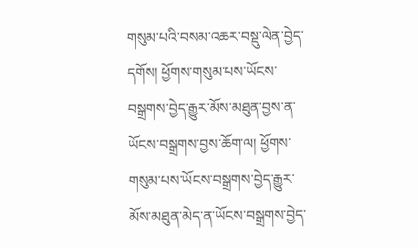གསུམ་པའི་བསམ་འཆར་བསྡུ་ལེན་བྱེད་དགོས། ཕྱོགས་གསུམ་པས་ཡོངས་བསྒྲགས་བྱེད་རྒྱུར་མོས་མཐུན་བྱས་ན་ཡོངས་བསྒྲགས་བྱས་ཆོག་ལ། ཕྱོགས་གསུམ་པས་ཡོངས་བསྒྲགས་བྱེད་རྒྱུར་མོས་མཐུན་མེད་ན་ཡོངས་བསྒྲགས་བྱེད་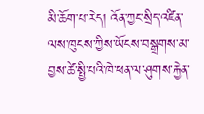མི་ཆོག་པ་རེད། འོན་ཀྱང་སྲིད་འཛིན་ལས་ཁུངས་ཀྱིས་ཡོངས་བསྒྲགས་མ་བྱས་ཚེ་སྤྱི་པའི་ཁེ་ཕན་ལ་ཤུགས་རྐྱེན་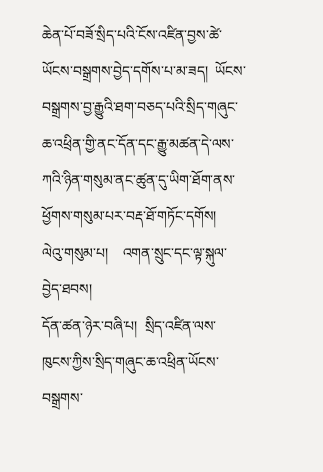ཆེན་པོ་བཟོ་སྲིད་པའི་ངོས་འཛིན་བྱས་ཚེ་ཡོངས་བསྒྲགས་བྱེད་དགོས་པ་མ་ཟད།  ཡོངས་བསྒྲགས་བྱ་རྒྱུའི་ཐག་བཅད་པའི་སྲིད་གཞུང་ཆ་འཕྲིན་གྱི་ནང་དོན་དང་རྒྱུ་མཚན་དེ་ལས་ཀའི་ཉིན་གསུམ་ནང་ཚུན་དུ་ཡིག་ཐོག་ནས་ཕྱོགས་གསུམ་པར་བརྡ་ཐོ་གཏོང་དགོས།
ལེའུ་གསུམ་པ།    འགན་སྲུང་དང་ལྟ་སྐུལ་བྱེད་ཐབས།
དོན་ཚན་ཉེར་བཞི་པ།  སྲིད་འཛིན་ལས་ཁུངས་ཀྱིས་སྲིད་གཞུང་ཆ་འཕྲིན་ཡོངས་བསྒྲགས་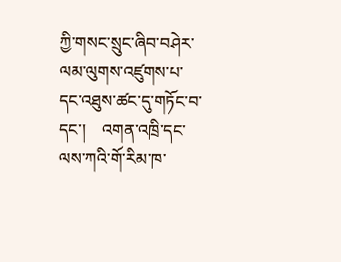ཀྱི་གསང་སྲུང་ཞིབ་བཤེར་ལམ་ལུགས་འཛུགས་པ་དང་འཐུས་ཚང་དུ་གཏོང་བ་དང་།    འགན་འཁྲི་དང་ལས་ཀའི་གོ་རིམ་ཁ་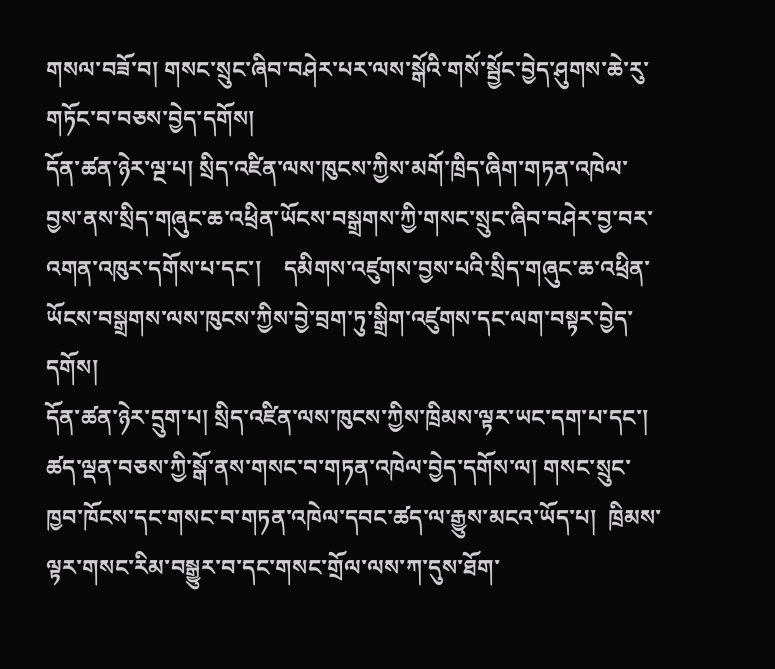གསལ་བཟོ་བ། གསང་སྲུང་ཞིབ་བཤེར་པར་ལས་སྒོའི་གསོ་སྦྱོང་བྱེད་ཤུགས་ཆེ་རུ་གཏོང་བ་བཅས་བྱེད་དགོས།
དོན་ཚན་ཉེར་ལྔ་པ། སྲིད་འཛིན་ལས་ཁུངས་ཀྱིས་མགོ་ཁྲིད་ཞིག་གཏན་འཁེལ་བྱས་ནས་སྲིད་གཞུང་ཆ་འཕྲིན་ཡོངས་བསྒྲགས་ཀྱི་གསང་སྲུང་ཞིབ་བཤེར་བྱ་བར་འགན་འཁུར་དགོས་པ་དང་།    དམིགས་འཛུགས་བྱས་པའི་སྲིད་གཞུང་ཆ་འཕྲིན་ཡོངས་བསྒྲགས་ལས་ཁུངས་ཀྱིས་བྱེ་བྲག་ཏུ་སྒྲིག་འཛུགས་དང་ལག་བསྟར་བྱེད་དགོས།
དོན་ཚན་ཉེར་དྲུག་པ། སྲིད་འཛིན་ལས་ཁུངས་ཀྱིས་ཁྲིམས་ལྟར་ཡང་དག་པ་དང་། ཚད་ལྡན་བཅས་ཀྱི་སྒོ་ནས་གསང་བ་གཏན་འཁེལ་བྱེད་དགོས་ལ། གསང་སྲུང་ཁྱབ་ཁོངས་དང་གསང་བ་གཏན་འཁེལ་དབང་ཚད་ལ་རྒྱུས་མངའ་ཡོད་པ།  ཁྲིམས་ལྟར་གསང་རིམ་བསྒྱུར་བ་དང་གསང་གྲོལ་ལས་ཀ་དུས་ཐོག་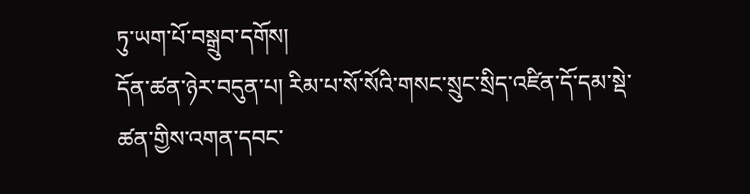ཏུ་ཡག་པོ་བསྒྲུབ་དགོས།
དོན་ཚན་ཉེར་བདུན་པ། རིམ་པ་སོ་སོའི་གསང་སྲུང་སྲིད་འཛིན་དོ་དམ་སྡེ་ཚན་གྱིས་འགན་དབང་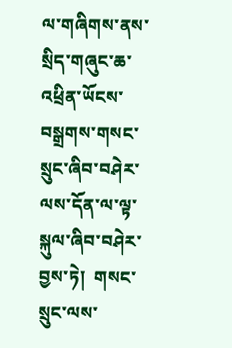ལ་གཞིགས་ནས་སྲིད་གཞུང་ཆ་འཕྲིན་ཡོངས་བསྒྲགས་གསང་སྲུང་ཞིབ་བཤེར་ལས་དོན་ལ་ལྟ་སྐུལ་ཞིབ་བཤེར་བྱས་ཏེ།  གསང་སྲུང་ལས་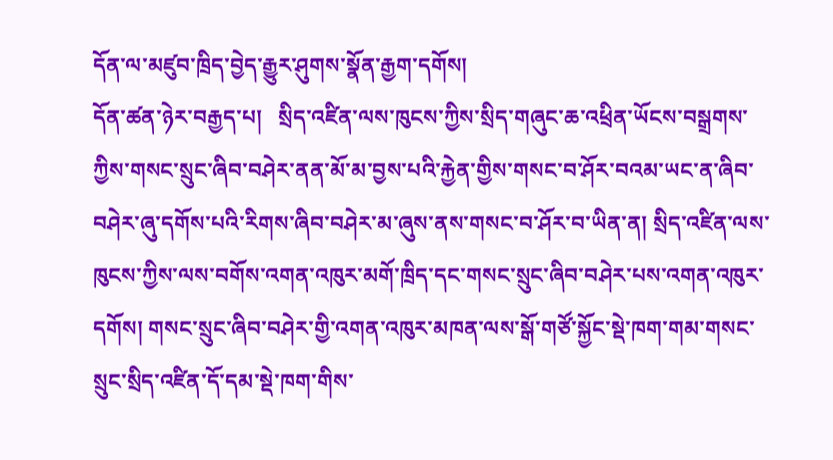དོན་ལ་མཛུབ་ཁྲིད་བྱེད་རྒྱུར་ཤུགས་སྣོན་རྒྱག་དགོས།
དོན་ཚན་ཉེར་བརྒྱད་པ།   སྲིད་འཛིན་ལས་ཁུངས་ཀྱིས་སྲིད་གཞུང་ཆ་འཕྲིན་ཡོངས་བསྒྲགས་ཀྱིས་གསང་སྲུང་ཞིབ་བཤེར་ནན་མོ་མ་བྱས་པའི་རྐྱེན་གྱིས་གསང་བ་ཤོར་བའམ་ཡང་ན་ཞིབ་བཤེར་ཞུ་དགོས་པའི་རིགས་ཞིབ་བཤེར་མ་ཞུས་ནས་གསང་བ་ཤོར་བ་ཡིན་ན། སྲིད་འཛིན་ལས་ཁུངས་ཀྱིས་ལས་བགོས་འགན་འཁུར་མགོ་ཁྲིད་དང་གསང་སྲུང་ཞིབ་བཤེར་པས་འགན་འཁུར་དགོས། གསང་སྲུང་ཞིབ་བཤེར་གྱི་འགན་འཁུར་མཁན་ལས་སྒོ་གཙོ་སྐྱོང་སྡེ་ཁག་གམ་གསང་སྲུང་སྲིད་འཛིན་དོ་དམ་སྡེ་ཁག་གིས་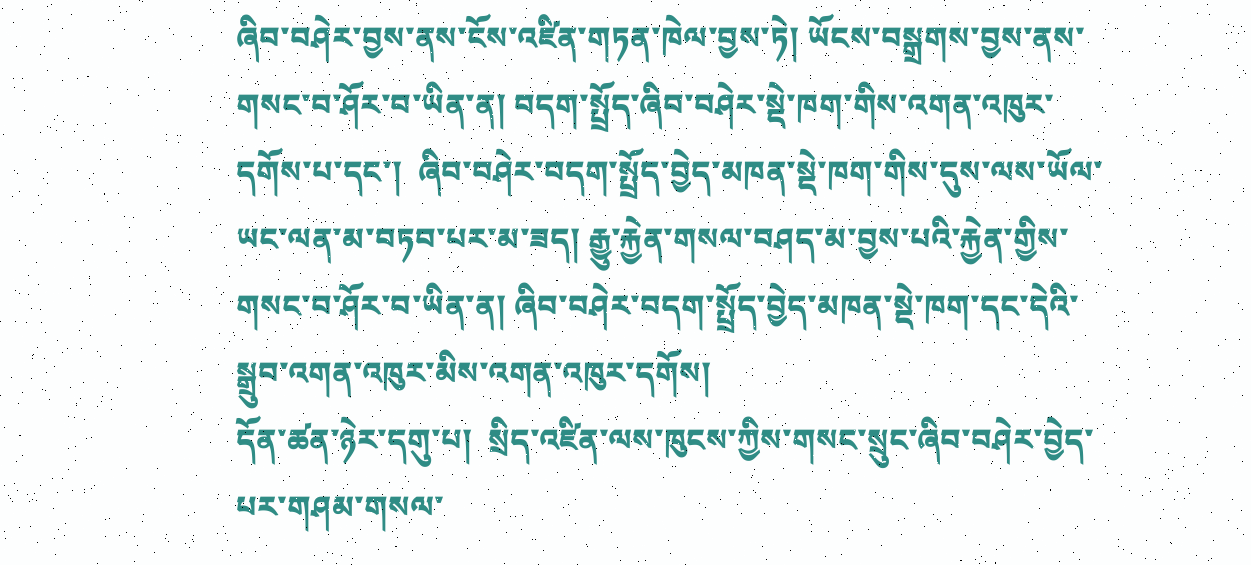ཞིབ་བཤེར་བྱས་ནས་ངོས་འཛིན་གཏན་ཁེལ་བྱས་ཏེ། ཡོངས་བསྒྲགས་བྱས་ནས་གསང་བ་ཤོར་བ་ཡིན་ན། བདག་སྤྲོད་ཞིབ་བཤེར་སྡེ་ཁག་གིས་འགན་འཁུར་དགོས་པ་དང་།  ཞིབ་བཤེར་བདག་སྤྲོད་བྱེད་མཁན་སྡེ་ཁག་གིས་དུས་ལས་ཡོལ་ཡང་ལན་མ་བཏབ་པར་མ་ཟད། རྒྱུ་རྐྱེན་གསལ་བཤད་མ་བྱས་པའི་རྐྱེན་གྱིས་གསང་བ་ཤོར་བ་ཡིན་ན། ཞིབ་བཤེར་བདག་སྤྲོད་བྱེད་མཁན་སྡེ་ཁག་དང་དེའི་སྒྲུབ་འགན་འཁུར་མིས་འགན་འཁུར་དགོས།
དོན་ཚན་ཉེར་དགུ་པ།  སྲིད་འཛིན་ལས་ཁུངས་ཀྱིས་གསང་སྲུང་ཞིབ་བཤེར་བྱེད་པར་གཤམ་གསལ་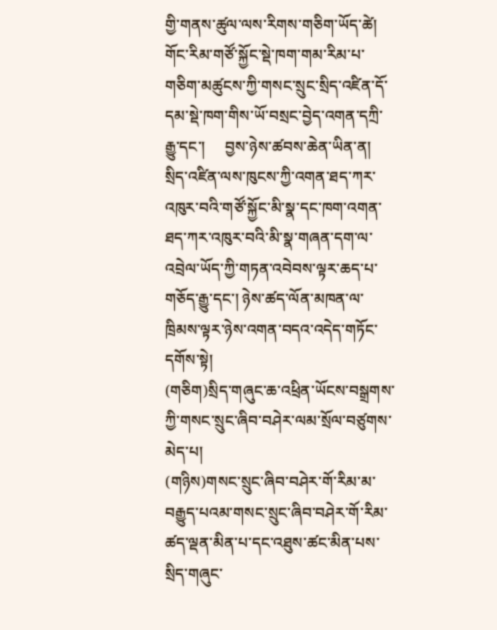གྱི་གནས་ཚུལ་ལས་རིགས་གཅིག་ཡོད་ཚེ། གོང་རིམ་གཙོ་སྐྱོང་སྡེ་ཁག་གམ་རིམ་པ་གཅིག་མཚུངས་ཀྱི་གསང་སྲུང་སྲིད་འཛིན་དོ་དམ་སྡེ་ཁག་གིས་ཡོ་བསྲང་བྱེད་འགན་དཀྲི་རྒྱུ་དང་།     བྱས་ཉེས་ཚབས་ཆེན་ཡིན་ན།  སྲིད་འཛིན་ལས་ཁུངས་ཀྱི་འགན་ཐད་ཀར་འཁུར་བའི་གཙོ་སྐྱོང་མི་སྣ་དང་ཁག་འགན་ཐད་ཀར་འཁུར་བའི་མི་སྣ་གཞན་དག་ལ་འབྲེལ་ཡོད་ཀྱི་གཏན་འབེབས་ལྟར་ཆད་པ་གཅོད་རྒྱུ་དང་། ཉེས་ཚད་ལོན་མཁན་ལ་ཁྲིམས་ལྟར་ཉེས་འགན་བདའ་འདེད་གཏོང་དགོས་སྟེ།
(གཅིག)སྲིད་གཞུང་ཆ་འཕྲིན་ཡོངས་བསྒྲགས་ཀྱི་གསང་སྲུང་ཞིབ་བཤེར་ལམ་སྲོལ་བཙུགས་མེད་པ།
(གཉིས)གསང་སྲུང་ཞིབ་བཤེར་གོ་རིམ་མ་བརྒྱུད་པའམ་གསང་སྲུང་ཞིབ་བཤེར་གོ་རིམ་ཚད་ལྡན་མིན་པ་དང་འཐུས་ཚང་མིན་པས་སྲིད་གཞུང་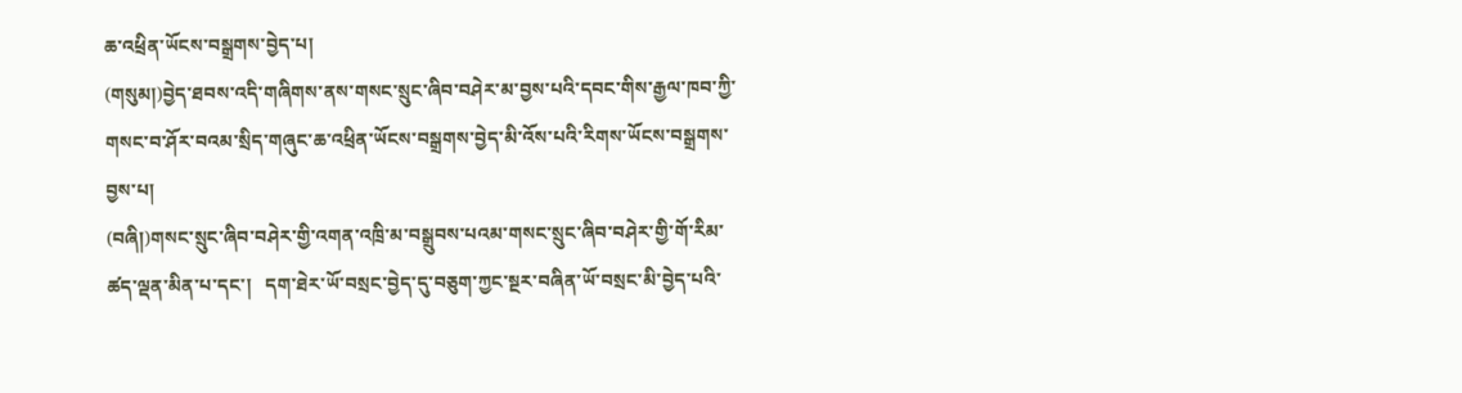ཆ་འཕྲིན་ཡོངས་བསྒྲགས་བྱེད་པ།
(གསུམ།)བྱེད་ཐབས་འདི་གཞིགས་ནས་གསང་སྲུང་ཞིབ་བཤེར་མ་བྱས་པའི་དབང་གིས་རྒྱལ་ཁབ་ཀྱི་གསང་བ་ཤོར་བའམ་སྲིད་གཞུང་ཆ་འཕྲིན་ཡོངས་བསྒྲགས་བྱེད་མི་འོས་པའི་རིགས་ཡོངས་བསྒྲགས་བྱས་པ།
(བཞི།)གསང་སྲུང་ཞིབ་བཤེར་གྱི་འགན་འཁྲི་མ་བསྒྲུབས་པའམ་གསང་སྲུང་ཞིབ་བཤེར་གྱི་གོ་རིམ་ཚད་ལྡན་མིན་པ་དང་།   དག་ཐེར་ཡོ་བསྲང་བྱེད་དུ་བཅུག་ཀྱང་སྔར་བཞིན་ཡོ་བསྲང་མི་བྱེད་པའི་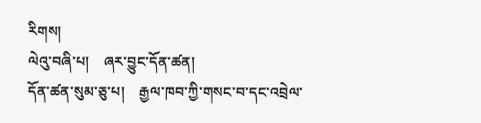རིགས།
ལེའུ་བཞི་པ།    ཞར་བྱུང་དོན་ཚན།
དོན་ཚན་སུམ་ཅུ་པ།    རྒྱལ་ཁབ་ཀྱི་གསང་བ་དང་འབྲེལ་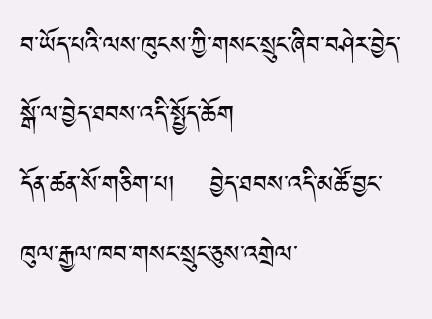བ་ཡོད་པའི་ལས་ཁུངས་ཀྱི་གསང་སྲུང་ཞིབ་བཤེར་བྱེད་སྒོ་ལ་བྱེད་ཐབས་འདི་སྤྱོད་ཆོག
དོན་ཚན་སོ་གཅིག་པ།    བྱེད་ཐབས་འདི་མཚོ་བྱང་ཁུལ་རྒྱལ་ཁབ་གསང་སྲུང་ཅུས་འགྲེལ་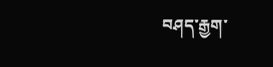བཤད་རྒྱག་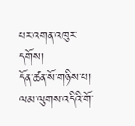པར་འགན་འཁུར་དགོས།
དོན་ཚན་སོ་གཉིས་པ། ལམ་ལུགས་འདིའི་གོ་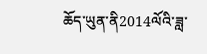ཆོད་ཡུན་ནི2014ལོའི་ཟླ་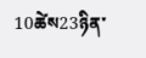10ཚེས23ཉིན་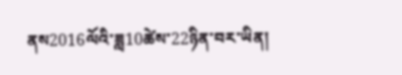ནས2016ལོའི་ཟླ10ཚེས་22ཉིན་བར་ཡིན།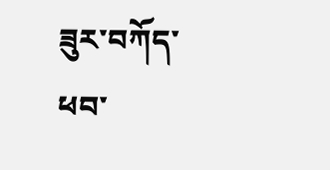ཟུར་བཀོད་ཕབ་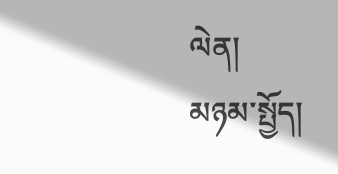ལེན།
མཉམ་སྤྱོད།